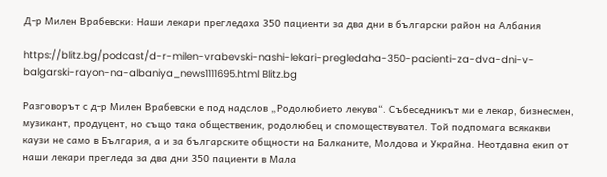Д-р Милен Врабевски: Наши лекари прегледаха 350 пациенти за два дни в български район на Албания

https://blitz.bg/podcast/d-r-milen-vrabevski-nashi-lekari-pregledaha-350-pacienti-za-dva-dni-v-balgarski-rayon-na-albaniya_news1111695.html Blitz.bg

Разговорът с д-р Милен Врабевски е под надслов „Родолюбието лекува“. Събеседникът ми е лекар, бизнесмен, музикант, продуцент, но също така общественик, родолюбец и спомоществувател. Той подпомага всякакви каузи не само в България, а и за българските общности на Балканите, Молдова и Украйна. Неотдавна екип от наши лекари прегледа за два дни 350 пациенти в Мала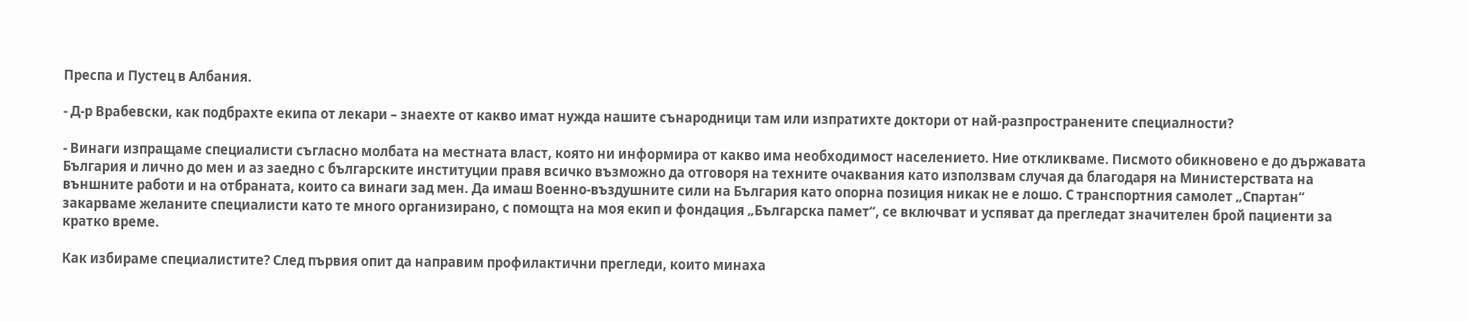Преспа и Пустец в Албания.

- Д-р Врабевски, как подбрахте екипа от лекари – знаехте от какво имат нужда нашите сънародници там или изпратихте доктори от най-разпространените специалности?

- Винаги изпращаме специалисти съгласно молбата на местната власт, която ни информира от какво има необходимост населението. Ние откликваме. Писмото обикновено е до държавата България и лично до мен и аз заедно с българските институции правя всичко възможно да отговоря на техните очаквания като използвам случая да благодаря на Министерствата на външните работи и на отбраната, които са винаги зад мен. Да имаш Военно-въздушните сили на България като опорна позиция никак не е лошо. С транспортния самолет „Спартан“ закарваме желаните специалисти като те много организирано, с помощта на моя екип и фондация „Българска памет“, се включват и успяват да прегледат значителен брой пациенти за кратко време.

Как избираме специалистите? След първия опит да направим профилактични прегледи, които минаха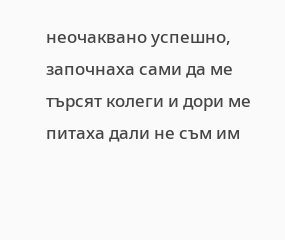неочаквано успешно, започнаха сами да ме търсят колеги и дори ме питаха дали не съм им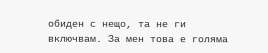обиден с нещо, та не ги включвам. За мен това е голяма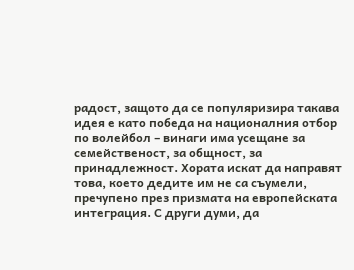радост, защото да се популяризира такава идея е като победа на националния отбор по волейбол – винаги има усещане за семейственост, за общност, за принадлежност. Хората искат да направят това, което дедите им не са съумели, пречупено през призмата на европейската интеграция. С други думи, да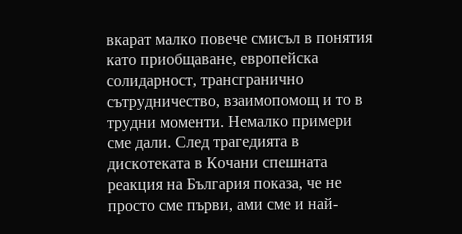вкарат малко повече смисъл в понятия като приобщаване, европейска солидарност, трансгранично сътрудничество, взаимопомощ и то в трудни моменти. Немалко примери сме дали. След трагедията в дискотеката в Кочани спешната реакция на България показа, че не просто сме първи, ами сме и най-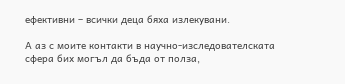ефективни – всички деца бяха излекувани.

А аз с моите контакти в научно-изследователската сфера бих могъл да бъда от полза,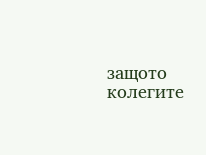защото колегите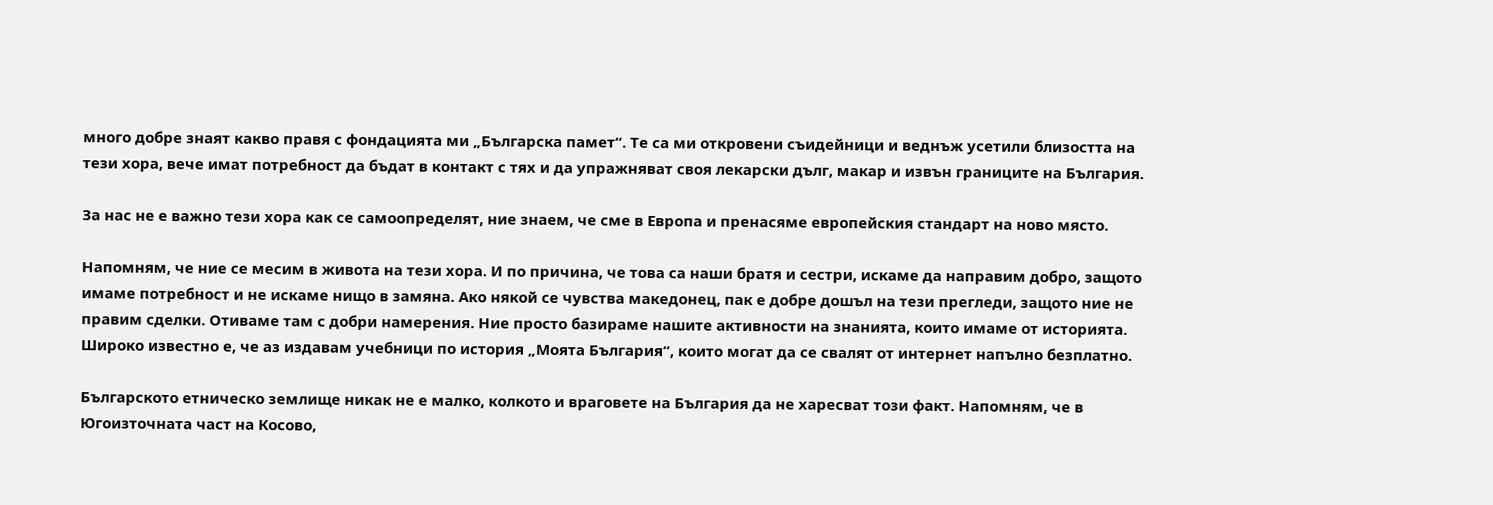много добре знаят какво правя с фондацията ми „Българска памет“. Те са ми откровени съидейници и веднъж усетили близостта на тези хора, вече имат потребност да бъдат в контакт с тях и да упражняват своя лекарски дълг, макар и извън границите на България.

За нас не е важно тези хора как се самоопределят, ние знаем, че сме в Европа и пренасяме европейския стандарт на ново място.

Напомням, че ние се месим в живота на тези хора. И по причина, че това са наши братя и сестри, искаме да направим добро, защото имаме потребност и не искаме нищо в замяна. Ако някой се чувства македонец, пак е добре дошъл на тези прегледи, защото ние не правим сделки. Отиваме там с добри намерения. Ние просто базираме нашите активности на знанията, които имаме от историята. Широко известно е, че аз издавам учебници по история „Моята България“, които могат да се свалят от интернет напълно безплатно.

Българското етническо землище никак не е малко, колкото и враговете на България да не харесват този факт. Напомням, че в Югоизточната част на Косово,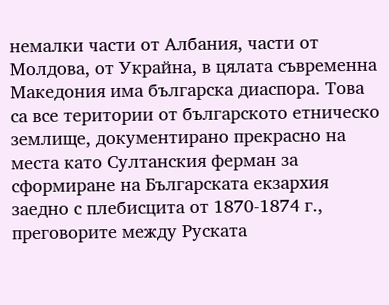немалки части от Албания, части от Молдова, от Украйна, в цялата съвременна Македония има българска диаспора. Това са все територии от българското етническо землище, документирано прекрасно на места като Султанския ферман за сформиране на Българската екзархия заедно с плебисцита от 1870-1874 г., преговорите между Руската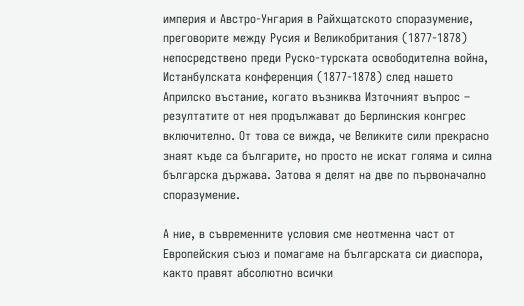империя и Австро-Унгария в Райхщатското споразумение, преговорите между Русия и Великобритания (1877-1878) непосредствено преди Руско-турската освободителна война, Истанбулската конференция (1877-1878) след нашето Априлско въстание, когато възниква Източният въпрос – резултатите от нея продължават до Берлинския конгрес включително. От това се вижда, че Великите сили прекрасно знаят къде са българите, но просто не искат голяма и силна българска държава. Затова я делят на две по първоначално споразумение.

А ние, в съвременните условия сме неотменна част от Европейския съюз и помагаме на българската си диаспора, както правят абсолютно всички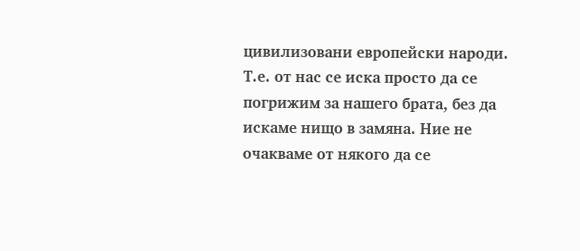цивилизовани европейски народи. Т.е. от нас се иска просто да се погрижим за нашего брата, без да искаме нищо в замяна. Ние не очакваме от някого да се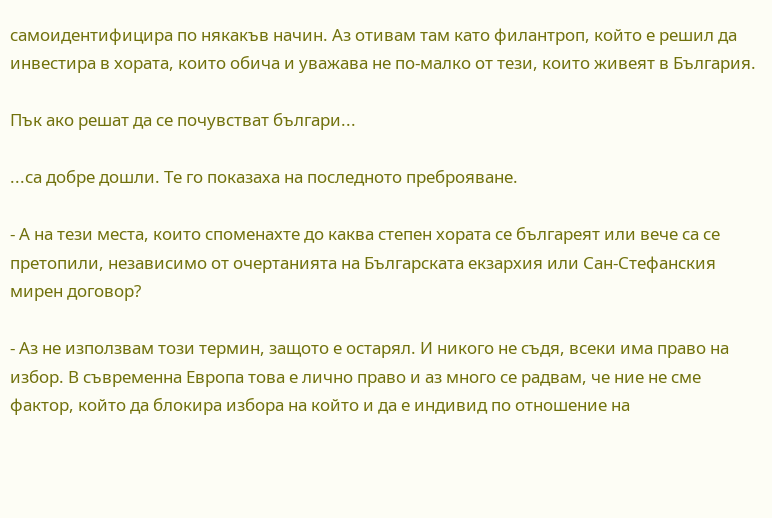самоидентифицира по някакъв начин. Аз отивам там като филантроп, който е решил да инвестира в хората, които обича и уважава не по-малко от тези, които живеят в България.

Пък ако решат да се почувстват българи...

...са добре дошли. Те го показаха на последното преброяване.

- А на тези места, които споменахте до каква степен хората се българеят или вече са се претопили, независимо от очертанията на Българската екзархия или Сан-Стефанския мирен договор?

- Аз не използвам този термин, защото е остарял. И никого не съдя, всеки има право на избор. В съвременна Европа това е лично право и аз много се радвам, че ние не сме фактор, който да блокира избора на който и да е индивид по отношение на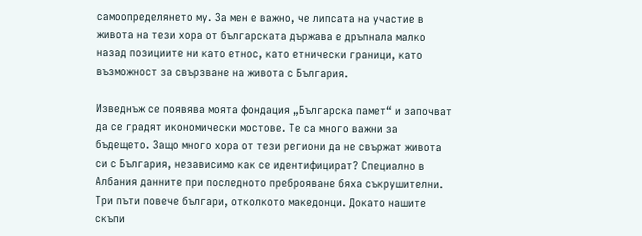самоопределянето му. За мен е важно, че липсата на участие в живота на тези хора от българската държава е дръпнала малко назад позициите ни като етнос, като етнически граници, като възможност за свързване на живота с България.

Изведнъж се появява моята фондация „Българска памет“ и започват да се градят икономически мостове. Те са много важни за бъдещето. Защо много хора от тези региони да не свържат живота си с България, независимо как се идентифицират? Специално в Албания данните при последното преброяване бяха съкрушителни. Три пъти повече българи, отколкото македонци. Докато нашите скъпи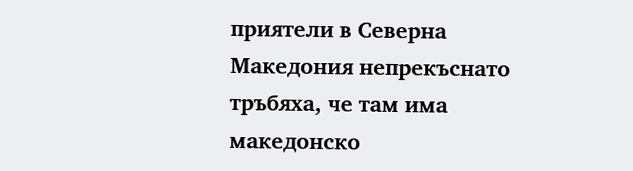приятели в Северна Македония непрекъснато тръбяха, че там има македонско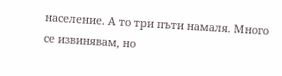население. А то три пъти намаля. Много се извинявам, но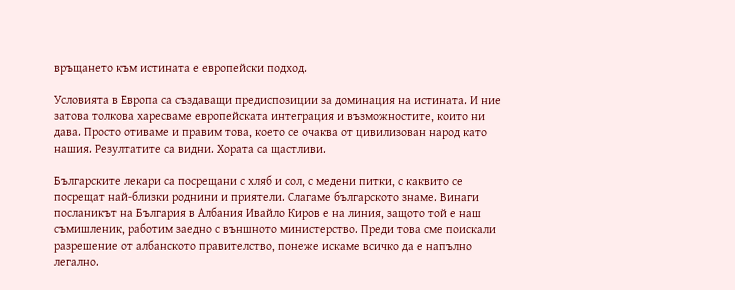връщането към истината е европейски подход.

Условията в Европа са създаващи предиспозиции за доминация на истината. И ние затова толкова харесваме европейската интеграция и възможностите, които ни дава. Просто отиваме и правим това, което се очаква от цивилизован народ като нашия. Резултатите са видни. Хората са щастливи.

Българските лекари са посрещани с хляб и сол, с медени питки, с каквито се посрещат най-близки роднини и приятели. Слагаме българското знаме. Винаги посланикът на България в Албания Ивайло Киров е на линия, защото той е наш съмишленик, работим заедно с външното министерство. Преди това сме поискали разрешение от албанското правителство, понеже искаме всичко да е напълно легално.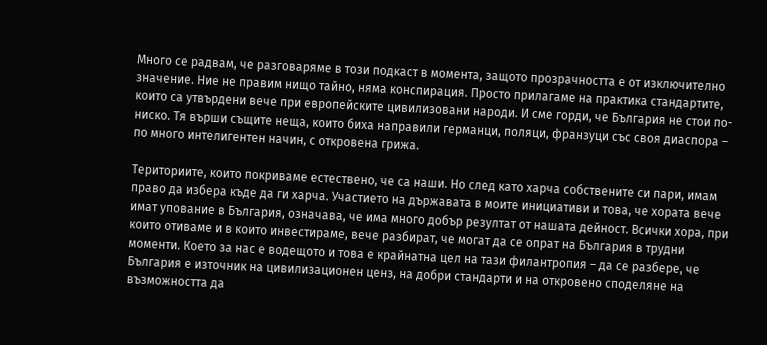Много се радвам, че разговаряме в този подкаст в момента, защото прозрачността е от изключително значение. Ние не правим нищо тайно, няма конспирация. Просто прилагаме на практика стандартите, които са утвърдени вече при европейските цивилизовани народи. И сме горди, че България не стои по-ниско. Тя върши същите неща, които биха направили германци, поляци, франзуци със своя диаспора – по много интелигентен начин, с откровена грижа.

Териториите, които покриваме естествено, че са наши. Но след като харча собствените си пари, имам право да избера къде да ги харча. Участието на държавата в моите инициативи и това, че хората вече имат упование в България, означава, че има много добър резултат от нашата дейност. Всички хора, при които отиваме и в които инвестираме, вече разбират, че могат да се опрат на България в трудни моменти. Което за нас е водещото и това е крайнатна цел на тази филантропия – да се разбере, че България е източник на цивилизационен ценз, на добри стандарти и на откровено споделяне на възможността да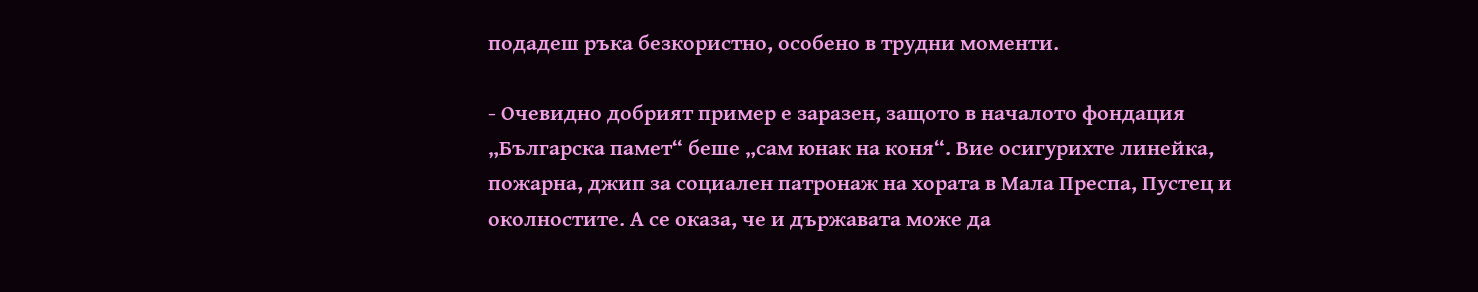подадеш ръка безкористно, особено в трудни моменти.

- Очевидно добрият пример е заразен, защото в началото фондация „Българска памет“ беше „сам юнак на коня“. Вие осигурихте линейка, пожарна, джип за социален патронаж на хората в Мала Преспа, Пустец и околностите. А се оказа, че и държавата може да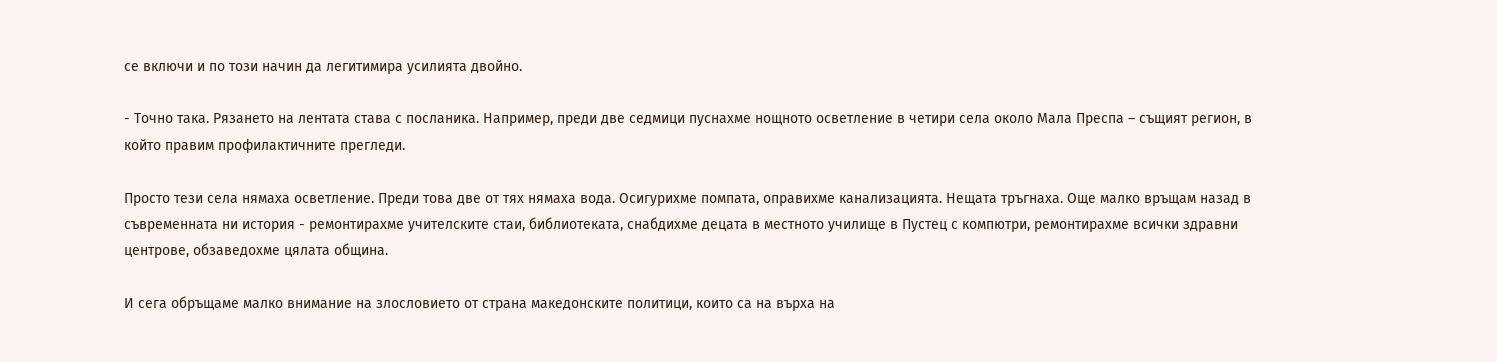се включи и по този начин да легитимира усилията двойно.

- Точно така. Рязането на лентата става с посланика. Например, преди две седмици пуснахме нощното осветление в четири села около Мала Преспа – същият регион, в който правим профилактичните прегледи.

Просто тези села нямаха осветление. Преди това две от тях нямаха вода. Осигурихме помпата, оправихме канализацията. Нещата тръгнаха. Още малко връщам назад в съвременната ни история - ремонтирахме учителските стаи, библиотеката, снабдихме децата в местното училище в Пустец с компютри, ремонтирахме всички здравни центрове, обзаведохме цялата община.

И сега обръщаме малко внимание на злословието от страна македонските политици, които са на върха на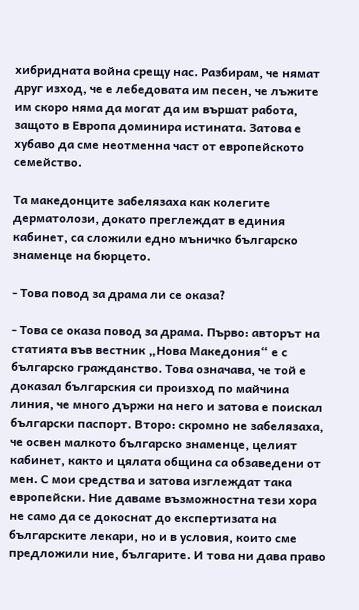хибридната война срещу нас. Разбирам, че нямат друг изход, че е лебедовата им песен, че лъжите им скоро няма да могат да им вършат работа, защото в Европа доминира истината. Затова е хубаво да сме неотменна част от европейското семейство.

Та македонците забелязаха как колегите дерматолози, докато преглеждат в единия кабинет, са сложили едно мъничко българско знаменце на бюрцето.

- Това повод за драма ли се оказа?

- Това се оказа повод за драма. Първо: авторът на статията във вестник „Нова Македония“ е с българско гражданство. Това означава, че той е доказал българския си произход по майчина линия, че много държи на него и затова е поискал български паспорт. Второ: скромно не забелязаха, че освен малкото българско знаменце, целият кабинет, както и цялата община са обзаведени от мен. С мои средства и затова изглеждат така европейски. Ние даваме възможностна тези хора не само да се докоснат до експертизата на българските лекари, но и в условия, които сме предложили ние, българите. И това ни дава право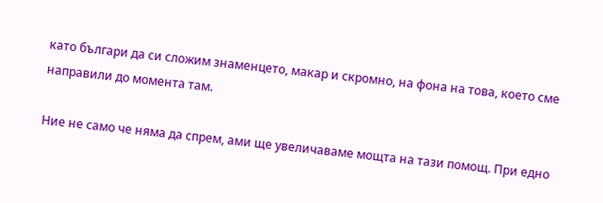като българи да си сложим знаменцето, макар и скромно, на фона на това, което сме направили до момента там.

Ние не само че няма да спрем, ами ще увеличаваме мощта на тази помощ. При едно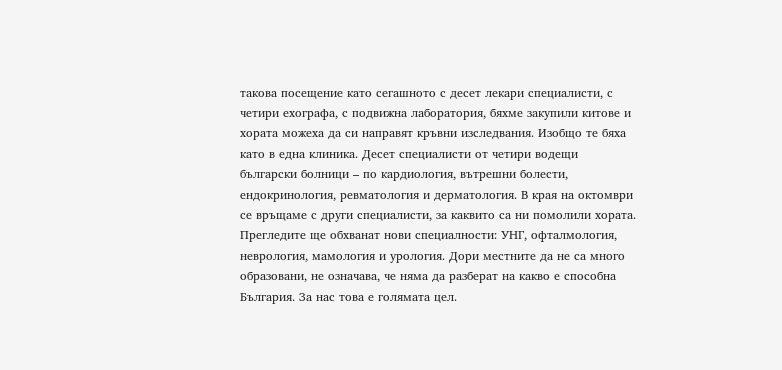такова посещение като сегашното с десет лекари специалисти, с четири ехографа, с подвижна лаборатория, бяхме закупили китове и хората можеха да си направят кръвни изследвания. Изобщо те бяха като в една клиника. Десет специалисти от четири водещи български болници – по кардиология, вътрешни болести, ендокринология, ревматология и дерматология. В края на октомври се връщаме с други специалисти, за каквито са ни помолили хората. Прегледите ще обхванат нови специалности: УНГ, офталмология, неврология, мамология и урология. Дори местните да не са много образовани, не означава, че няма да разберат на какво е способна България. За нас това е голямата цел.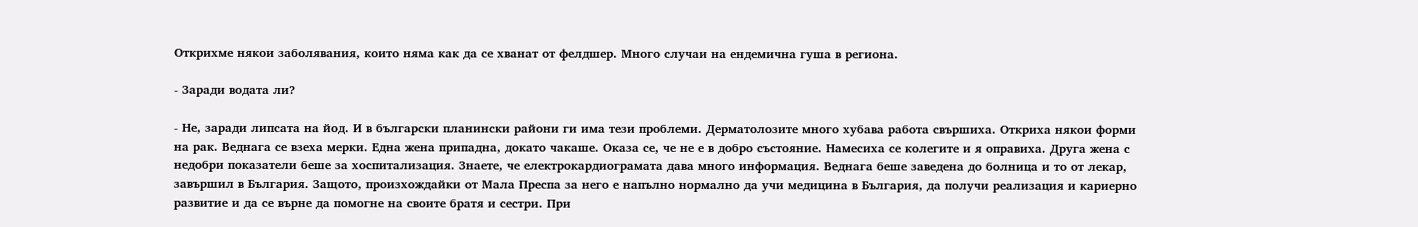Открихме някои заболявания, които няма как да се хванат от фелдшер. Много случаи на ендемична гуша в региона.

- Заради водата ли?

- Не, заради липсата на йод. И в български планински райони ги има тези проблеми. Дерматолозите много хубава работа свършиха. Откриха някои форми на рак. Веднага се взеха мерки. Една жена припадна, докато чакаше. Оказа се, че не е в добро състояние. Намесиха се колегите и я оправиха. Друга жена с недобри показатели беше за хоспитализация. Знаете, че електрокардиограмата дава много информация. Веднага беше заведена до болница и то от лекар, завършил в България. Защото, произхождайки от Мала Преспа за него е напълно нормално да учи медицина в България, да получи реализация и кариерно развитие и да се върне да помогне на своите братя и сестри. При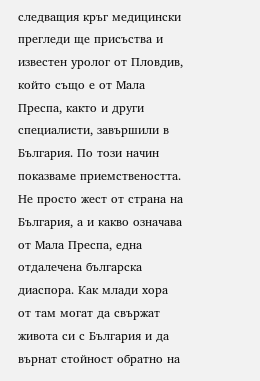следващия кръг медицински прегледи ще присъства и известен уролог от Пловдив, който също е от Мала Преспа, както и други специалисти, завършили в България. По този начин показваме приемствеността. Не просто жест от страна на България, а и какво означава от Мала Преспа, една отдалечена българска диаспора. Как млади хора от там могат да свържат живота си с България и да върнат стойност обратно на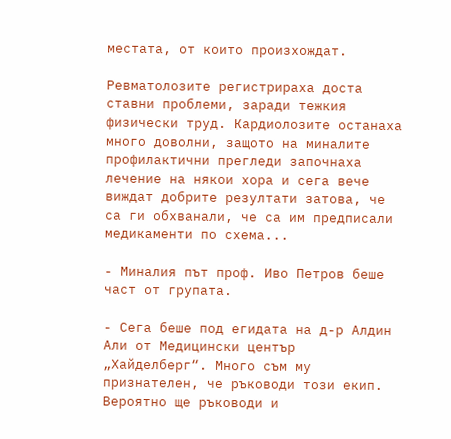местата, от които произхождат.

Ревматолозите регистрираха доста ставни проблеми, заради тежкия физически труд. Кардиолозите останаха много доволни, защото на миналите профилактични прегледи започнаха лечение на някои хора и сега вече виждат добрите резултати затова, че са ги обхванали, че са им предписали медикаменти по схема...

- Миналия път проф. Иво Петров беше част от групата.

- Сега беше под егидата на д-р Алдин Али от Медицински център „Хайделберг“. Много съм му признателен, че ръководи този екип. Вероятно ще ръководи и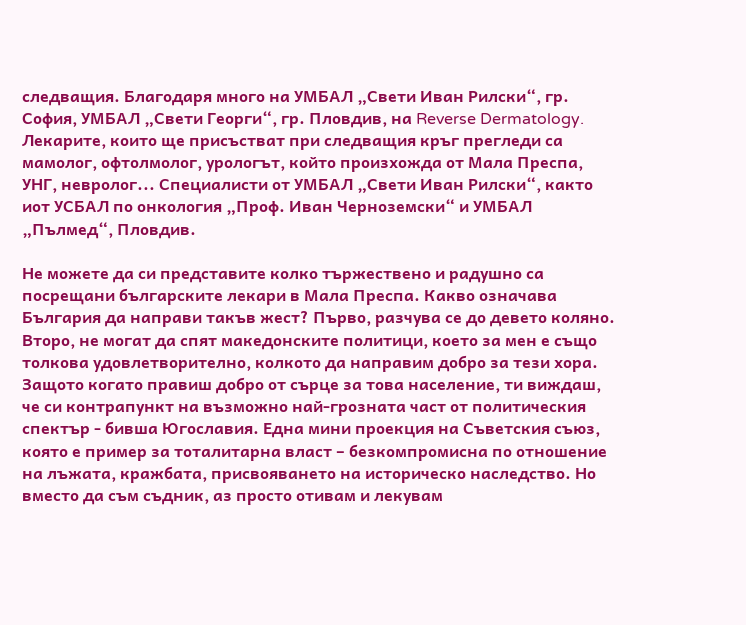следващия. Благодаря много на УМБАЛ „Свети Иван Рилски“, гр. София, УМБАЛ „Свети Георги“, гр. Пловдив, на Reverse Dermatology. Лекарите, които ще присъстват при следващия кръг прегледи са мамолог, офтолмолог, урологът, който произхожда от Мала Преспа, УНГ, невролог... Специалисти от УМБАЛ „Свети Иван Рилски“, както иот УСБАЛ по онкология „Проф. Иван Черноземски“ и УМБАЛ „Пълмед“, Пловдив.

Не можете да си представите колко тържествено и радушно са посрещани българските лекари в Мала Преспа. Какво означава България да направи такъв жест? Първо, разчува се до девето коляно. Второ, не могат да спят македонските политици, което за мен е също толкова удовлетворително, колкото да направим добро за тези хора. Защото когато правиш добро от сърце за това население, ти виждаш, че си контрапункт на възможно най-грозната част от политическия спектър - бивша Югославия. Една мини проекция на Съветския съюз, която е пример за тоталитарна власт – безкомпромисна по отношение на лъжата, кражбата, присвояването на историческо наследство. Но вместо да съм съдник, аз просто отивам и лекувам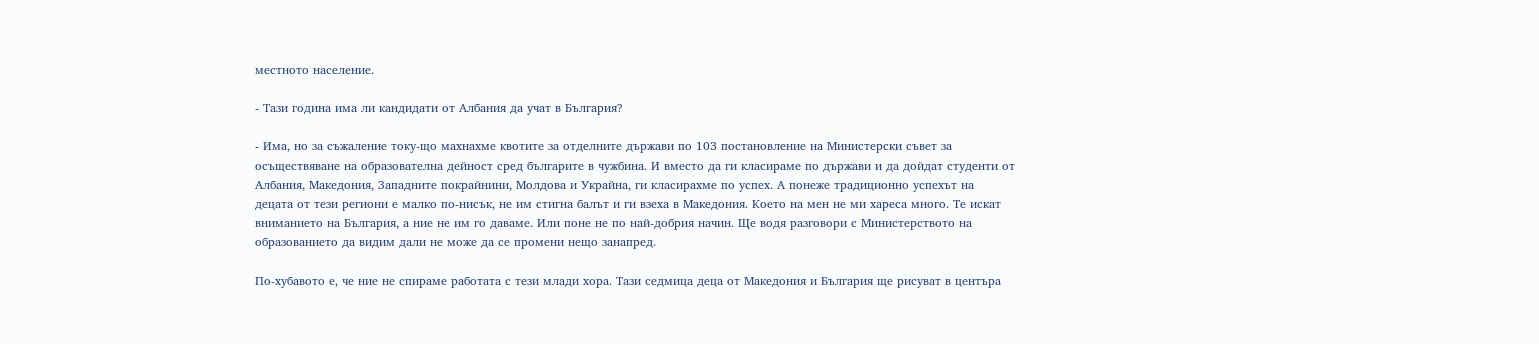местното население.

- Тази година има ли кандидати от Албания да учат в България?

- Има, но за съжаление току-що махнахме квотите за отделните държави по 103 постановление на Министерски съвет за осъществяване на образователна дейност сред българите в чужбина. И вместо да ги класираме по държави и да дойдат студенти от Албания, Македония, Западните покрайнини, Молдова и Украйна, ги класирахме по успех. А понеже традиционно успехът на децата от тези региони е малко по-нисък, не им стигна балът и ги взеха в Македония. Което на мен не ми хареса много. Те искат вниманието на България, а ние не им го даваме. Или поне не по най-добрия начин. Ще водя разговори с Министерството на образованието да видим дали не може да се промени нещо занапред.

По-хубавото е, че ние не спираме работата с тези млади хора. Тази седмица деца от Македония и България ще рисуват в центъра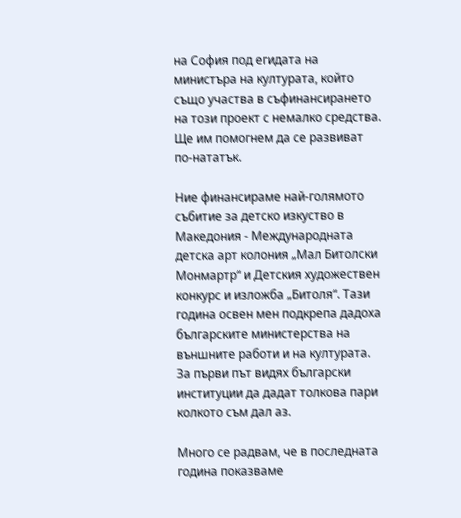на София под егидата на министъра на културата, който също участва в съфинансирането на този проект с немалко средства. Ще им помогнем да се развиват по-нататък.

Ние финансираме най-голямото събитие за детско изкуство в Македония - Международната детска арт колония „Мал Битолски Монмартр“ и Детския художествен конкурс и изложба „Битоля“. Тази година освен мен подкрепа дадоха българските министерства на външните работи и на културата. За първи път видях български институции да дадат толкова пари колкото съм дал аз.

Много се радвам, че в последната година показваме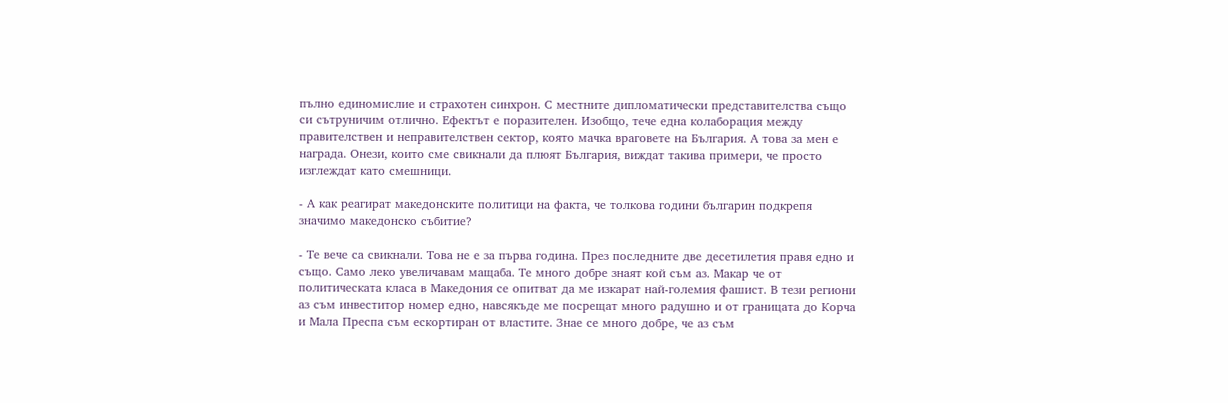пълно единомислие и страхотен синхрон. С местните дипломатически представителства също си сътруничим отлично. Ефектът е поразителен. Изобщо, тече една колаборация между правителствен и неправителствен сектор, която мачка враговете на България. А това за мен е награда. Онези, които сме свикнали да плюят България, виждат такива примери, че просто изглеждат като смешници.

- А как реагират македонските политици на факта, че толкова години българин подкрепя значимо македонско събитие?

- Те вече са свикнали. Това не е за първа година. През последните две десетилетия правя едно и също. Само леко увеличавам мащаба. Те много добре знаят кой съм аз. Макар че от политическата класа в Македония се опитват да ме изкарат най-големия фашист. В тези региони аз съм инвеститор номер едно, навсякъде ме посрещат много радушно и от границата до Корча и Мала Преспа съм ескортиран от властите. Знае се много добре, че аз съм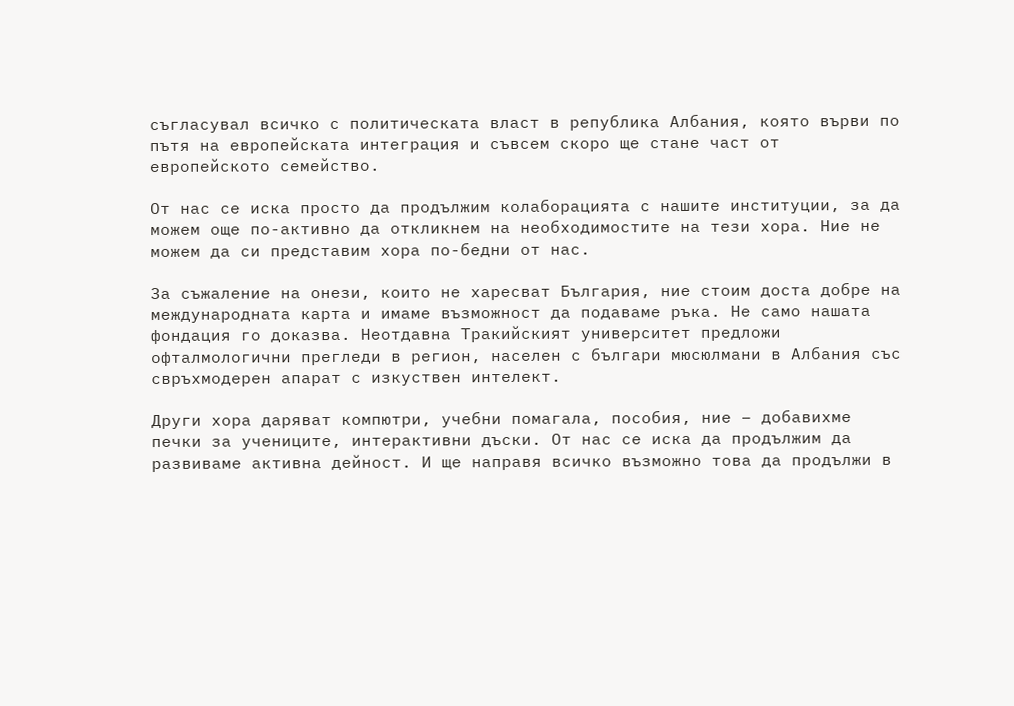съгласувал всичко с политическата власт в република Албания, която върви по пътя на европейската интеграция и съвсем скоро ще стане част от европейското семейство.

От нас се иска просто да продължим колаборацията с нашите институции, за да можем още по-активно да откликнем на необходимостите на тези хора. Ние не можем да си представим хора по-бедни от нас.

За съжаление на онези, които не харесват България, ние стоим доста добре на международната карта и имаме възможност да подаваме ръка. Не само нашата фондация го доказва. Неотдавна Тракийският университет предложи офталмологични прегледи в регион, населен с българи мюсюлмани в Албания със свръхмодерен апарат с изкуствен интелект.

Други хора даряват компютри, учебни помагала, пособия, ние – добавихме печки за учениците, интерактивни дъски. От нас се иска да продължим да развиваме активна дейност. И ще направя всичко възможно това да продължи в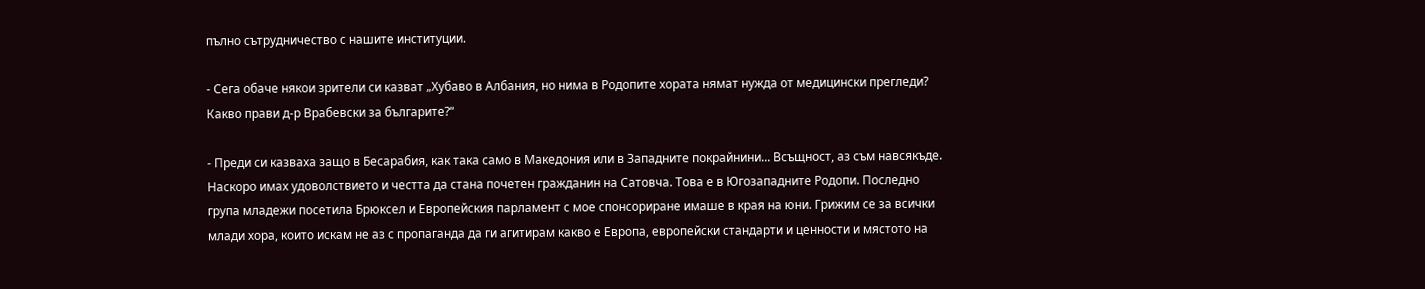пълно сътрудничество с нашите институции.

- Сега обаче някои зрители си казват „Хубаво в Албания, но нима в Родопите хората нямат нужда от медицински прегледи? Какво прави д-р Врабевски за българите?“

- Преди си казваха защо в Бесарабия, как така само в Македония или в Западните покрайнини... Всъщност, аз съм навсякъде. Наскоро имах удоволствието и честта да стана почетен гражданин на Сатовча. Това е в Югозападните Родопи. Последно група младежи посетила Брюксел и Европейския парламент с мое спонсориране имаше в края на юни. Грижим се за всички млади хора, които искам не аз с пропаганда да ги агитирам какво е Европа, европейски стандарти и ценности и мястото на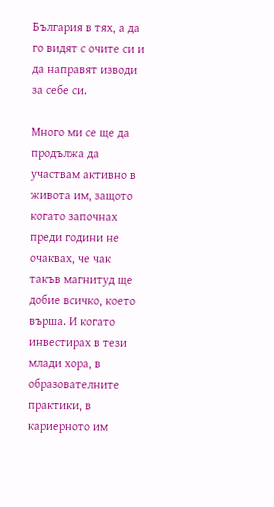България в тях, а да го видят с очите си и да направят изводи за себе си.

Много ми се ще да продължа да участвам активно в живота им, защото когато започнах преди години не очаквах, че чак такъв магнитуд ще добие всичко, което върша. И когато инвестирах в тези млади хора, в образователните практики, в кариерното им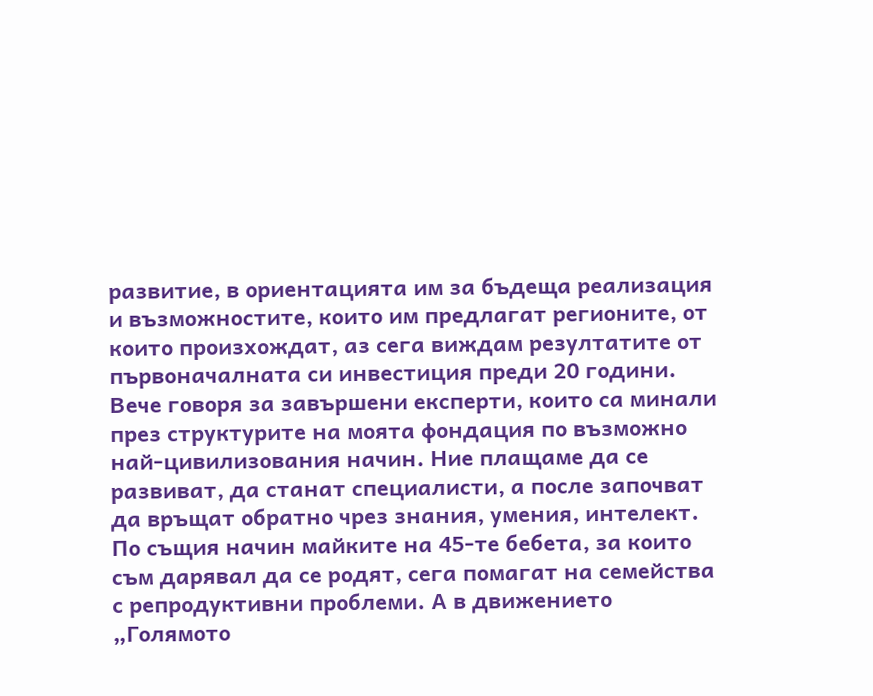развитие, в ориентацията им за бъдеща реализация и възможностите, които им предлагат регионите, от които произхождат, аз сега виждам резултатите от първоначалната си инвестиция преди 20 години. Вече говоря за завършени експерти, които са минали през структурите на моята фондация по възможно най-цивилизования начин. Ние плащаме да се развиват, да станат специалисти, а после започват да връщат обратно чрез знания, умения, интелект. По същия начин майките на 45-те бебета, за които съм дарявал да се родят, сега помагат на семейства с репродуктивни проблеми. А в движението „Голямото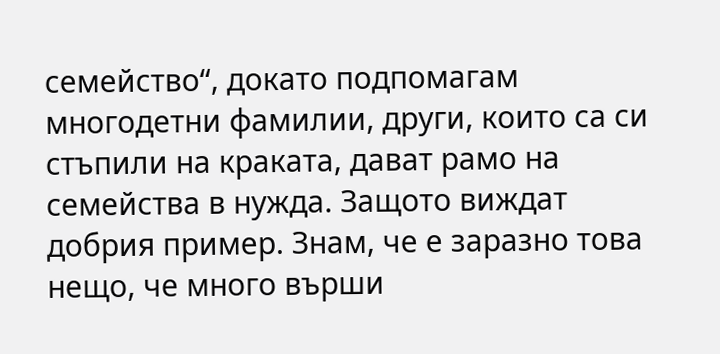семейство“, докато подпомагам многодетни фамилии, други, които са си стъпили на краката, дават рамо на семейства в нужда. Защото виждат добрия пример. Знам, че е заразно това нещо, че много върши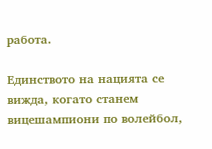работа.

Единството на нацията се вижда, когато станем вицешампиони по волейбол,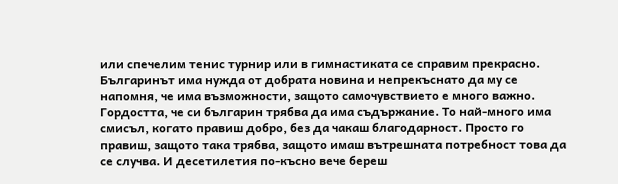или спечелим тенис турнир или в гимнастиката се справим прекрасно. Българинът има нужда от добрата новина и непрекъснато да му се напомня, че има възможности, защото самочувствието е много важно. Гордостта, че си българин трябва да има съдържание. То най-много има смисъл, когато правиш добро, без да чакаш благодарност. Просто го правиш, защото така трябва, защото имаш вътрешната потребност това да се случва. И десетилетия по-късно вече береш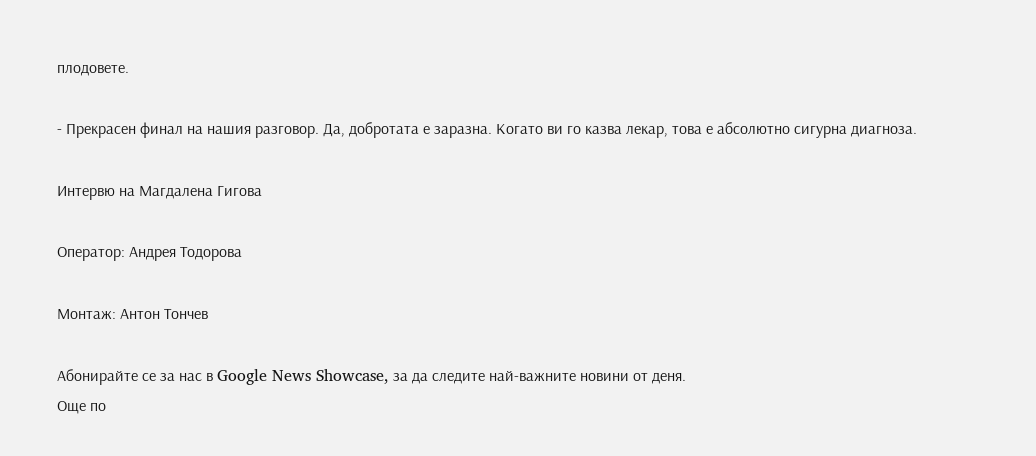плодовете.

- Прекрасен финал на нашия разговор. Да, добротата е заразна. Когато ви го казва лекар, това е абсолютно сигурна диагноза.

Интервю на Магдалена Гигова

Оператор: Андрея Тодорова

Монтаж: Антон Тончев

Абонирайте се за нас в Google News Showcase, за да следите най-важните новини от деня.
Още по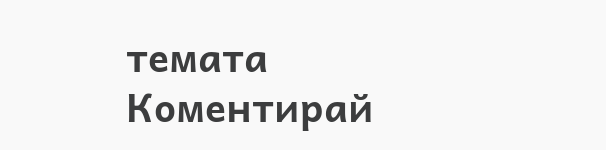темата
Коментирай